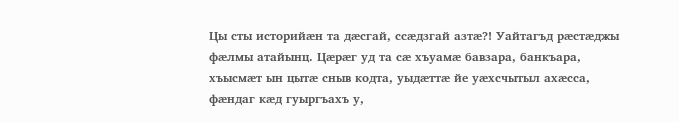Цы сты историйӕн та дӕсгай, ссӕдзгай азтӕ?! Уайтагъд рӕстӕджы фӕлмы атайынц. Цӕрӕг уд та сӕ хъуамӕ бавзара, банкъара, хъысмӕт ын цытӕ сныв кодта, уыдӕттӕ йе уӕхсчытыл ахӕсса, фӕндаг кӕд гуыргъахъ у,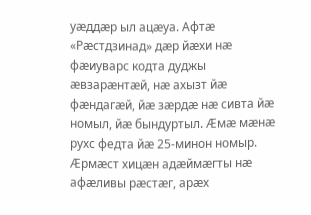уӕддӕр ыл ацӕуа. Афтӕ «Рӕстдзинад» дӕр йӕхи нӕ фӕиуварс кодта дуджы ӕвзарӕнтӕй, нӕ ахызт йӕ фӕндагӕй, йӕ зӕрдӕ нӕ сивта йӕ номыл, йӕ бындуртыл. Ӕмӕ мӕнӕ рухс федта йӕ 25-минон номыр. Ӕрмӕст хицӕн адӕймӕгты нӕ афӕливы рӕстӕг, арӕх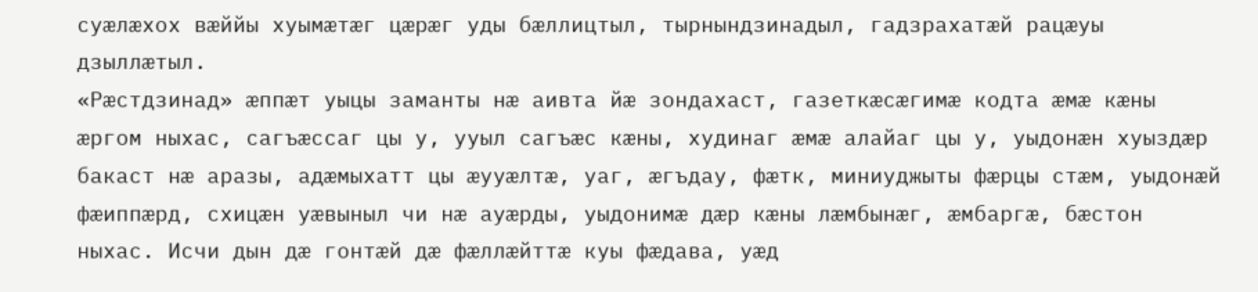суӕлӕхох вӕййы хуымӕтӕг цӕрӕг уды бӕллицтыл, тырнындзинадыл, гадзрахатӕй рацӕуы дзыллӕтыл.
«Рӕстдзинад» ӕппӕт уыцы заманты нӕ аивта йӕ зондахаст, газеткӕсӕгимӕ кодта ӕмӕ кӕны ӕргом ныхас, сагъӕссаг цы у, ууыл сагъӕс кӕны, худинаг ӕмӕ алайаг цы у, уыдонӕн хуыздӕр бакаст нӕ аразы, адӕмыхатт цы ӕууӕлтӕ, уаг, ӕгъдау, фӕтк, миниуджыты фӕрцы стӕм, уыдонӕй фӕиппӕрд, схицӕн уӕвыныл чи нӕ ауӕрды, уыдонимӕ дӕр кӕны лӕмбынӕг, ӕмбаргӕ, бӕстон ныхас. Исчи дын дӕ гонтӕй дӕ фӕллӕйттӕ куы фӕдава, уӕд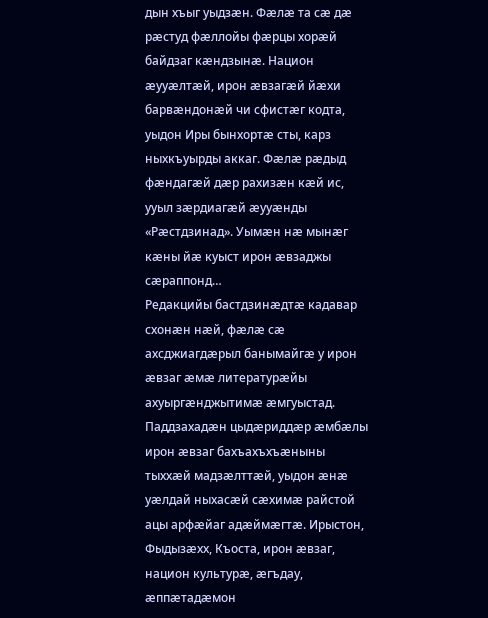дын хъыг уыдзӕн. Фӕлӕ та сӕ дӕ рӕстуд фӕллойы фӕрцы хорӕй байдзаг кӕндзынӕ. Национ ӕууӕлтӕй, ирон ӕвзагӕй йӕхи барвӕндонӕй чи сфистӕг кодта, уыдон Иры бынхортӕ сты, карз ныхкъуырды аккаг. Фӕлӕ рӕдыд фӕндагӕй дӕр рахизӕн кӕй ис, ууыл зӕрдиагӕй ӕууӕнды «Рӕстдзинад». Уымӕн нӕ мынӕг кӕны йӕ куыст ирон ӕвзаджы сӕраппонд…
Редакцийы бастдзинӕдтӕ кадавар схонӕн нӕй, фӕлӕ сӕ ахсджиагдӕрыл банымайгӕ у ирон ӕвзаг ӕмӕ литературӕйы ахуыргӕнджытимӕ ӕмгуыстад. Паддзахадӕн цыдӕриддӕр ӕмбӕлы ирон ӕвзаг бахъахъхъӕныны тыххӕй мадзӕлттӕй, уыдон ӕнӕ уӕлдай ныхасӕй сӕхимӕ райстой ацы арфӕйаг адӕймӕгтӕ. Ирыстон, Фыдызӕхх, Къоста, ирон ӕвзаг, национ культурӕ, ӕгъдау, ӕппӕтадӕмон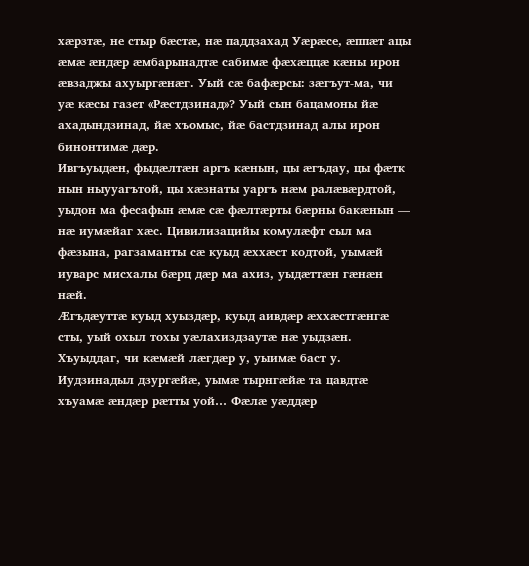хӕрзтӕ, не стыр бӕстӕ, нӕ паддзахад Уӕрӕсе, ӕппӕт ацы ӕмӕ ӕндӕр ӕмбарынадтӕ сабимӕ фӕхӕццӕ кӕны ирон ӕвзаджы ахуыргӕнӕг. Уый сӕ бафӕрсы: зӕгъут-ма, чи уӕ кӕсы газет «Рӕстдзинад»? Уый сын бацамоны йӕ ахадындзинад, йӕ хъомыс, йӕ бастдзинад алы ирон бинонтимӕ дӕр.
Ивгъуыдӕн, фыдӕлтӕн аргъ кӕнын, цы ӕгъдау, цы фӕтк нын ныууагътой, цы хӕзнаты уаргъ нӕм ралӕвӕрдтой, уыдон ма фесафын ӕмӕ сӕ фӕлтӕрты бӕрны бакӕнын — нӕ иумӕйаг хӕс. Цивилизацийы комулӕфт сыл ма фӕзына, рагзаманты сӕ куыд ӕххӕст кодтой, уымӕй иуварс мисхалы бӕрц дӕр ма ахиз, уыдӕттӕн гӕнӕн нӕй.
Ӕгъдӕуттӕ куыд хуыздӕр, куыд аивдӕр ӕххӕстгӕнгӕ сты, уый охыл тохы уӕлахиздзаутӕ нӕ уыдзӕн. Хъуыддаг, чи кӕмӕй лӕгдӕр у, уыимӕ баст у. Иудзинадыл дзургӕйӕ, уымӕ тырнгӕйӕ та цавдтӕ хъуамӕ ӕндӕр рӕтты уой… Фӕлӕ уӕддӕр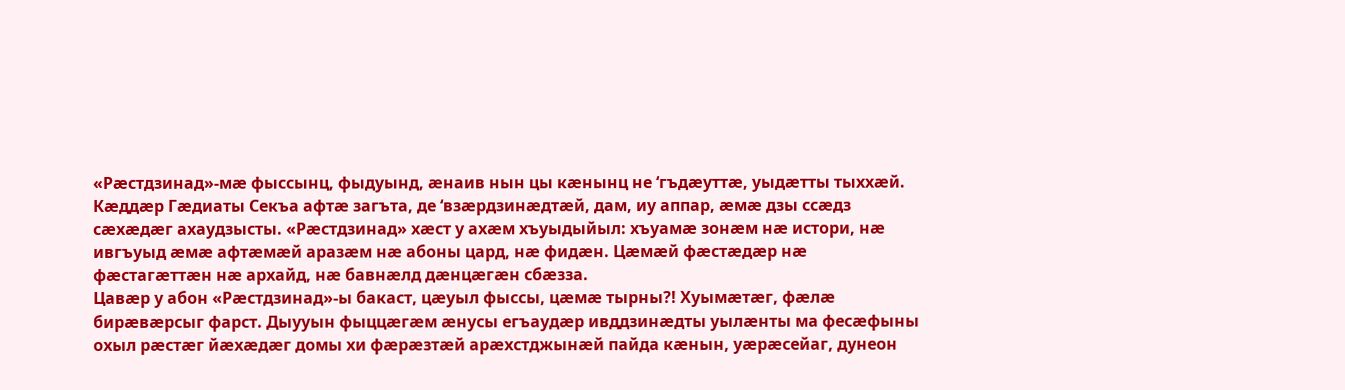«Рӕстдзинад»-мӕ фыссынц, фыдуынд, ӕнаив нын цы кӕнынц не ‘гъдӕуттӕ, уыдӕтты тыххӕй. Кӕддӕр Гӕдиаты Секъа афтӕ загъта, де ‘взӕрдзинӕдтӕй, дам, иу аппар, ӕмӕ дзы ссӕдз сӕхӕдӕг ахаудзысты. «Рӕстдзинад» хӕст у ахӕм хъуыдыйыл: хъуамӕ зонӕм нӕ истори, нӕ ивгъуыд ӕмӕ афтӕмӕй аразӕм нӕ абоны цард, нӕ фидӕн. Цӕмӕй фӕстӕдӕр нӕ фӕстагӕттӕн нӕ архайд, нӕ бавнӕлд дӕнцӕгӕн сбӕзза.
Цавӕр у абон «Рӕстдзинад»-ы бакаст, цӕуыл фыссы, цӕмӕ тырны?! Хуымӕтӕг, фӕлӕ бирӕвӕрсыг фарст. Дыууын фыццӕгӕм ӕнусы егъаудӕр ивддзинӕдты уылӕнты ма фесӕфыны охыл рӕстӕг йӕхӕдӕг домы хи фӕрӕзтӕй арӕхстджынӕй пайда кӕнын, уӕрӕсейаг, дунеон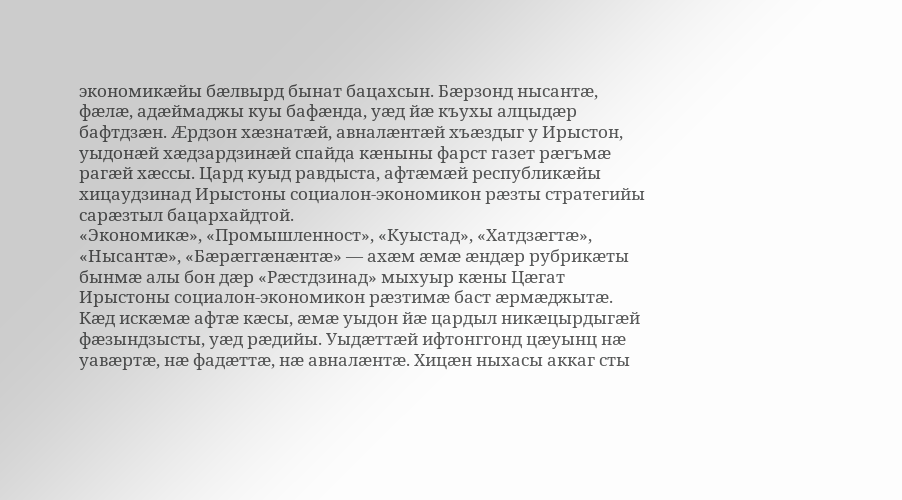экономикӕйы бӕлвырд бынат бацахсын. Бӕрзонд нысантӕ, фӕлӕ, адӕймаджы куы бафӕнда, уӕд йӕ къухы алцыдӕр бафтдзӕн. Ӕрдзон хӕзнатӕй, авналӕнтӕй хъӕздыг у Ирыстон, уыдонӕй хӕдзардзинӕй спайда кӕныны фарст газет рӕгъмӕ рагӕй хӕссы. Цард куыд равдыста, афтӕмӕй республикӕйы хицаудзинад Ирыстоны социалон-экономикон рӕзты стратегийы сарӕзтыл бацархайдтой.
«Экономикӕ», «Промышленност», «Куыстад», «Хатдзӕгтӕ», «Нысантӕ», «Бӕрӕггӕнӕнтӕ» — ахӕм ӕмӕ ӕндӕр рубрикӕты бынмӕ алы бон дӕр «Рӕстдзинад» мыхуыр кӕны Цӕгат Ирыстоны социалон-экономикон рӕзтимӕ баст ӕрмӕджытӕ. Кӕд искӕмӕ афтӕ кӕсы, ӕмӕ уыдон йӕ цардыл никӕцырдыгӕй фӕзындзысты, уӕд рӕдийы. Уыдӕттӕй ифтонггонд цӕуынц нӕ уавӕртӕ, нӕ фадӕттӕ, нӕ авналӕнтӕ. Хицӕн ныхасы аккаг сты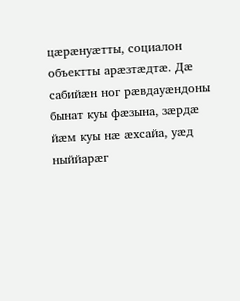цӕрӕнуӕтты, социалон объектты арӕзтӕдтӕ. Дӕ сабийӕн ног рӕвдауӕндоны бынат куы фӕзына, зӕрдӕ йӕм куы нӕ ӕхсайа, уӕд ныййарӕг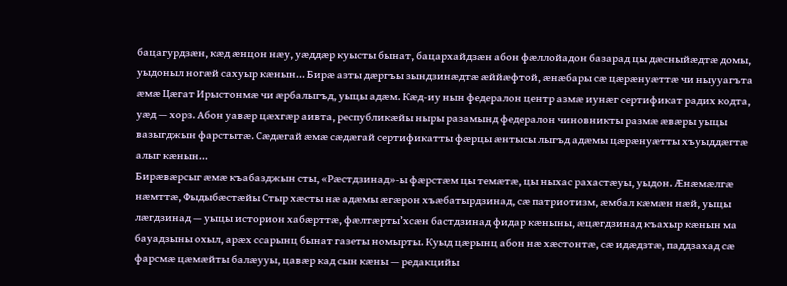бацагурдзӕн, кӕд ӕнцон нӕу, уӕддӕр куысты бынат, бацархайдзӕн абон фӕллойадон базарад цы дӕсныйӕдтӕ домы, уыдоныл ногӕй сахуыр кӕнын… Бирӕ азты дӕргъы зындзинӕдтӕ ӕййӕфтой, ӕнӕбары сӕ цӕрӕнуӕттӕ чи ныууагъта ӕмӕ Цӕгат Ирыстонмӕ чи ӕрбалыгъд, уыцы адӕм. Кӕд-иу нын федералон центр азмӕ иунӕг сертификат радих кодта, уӕд — хорз. Абон уавӕр цӕхгӕр аивта, республикӕйы ныры разамынд федералон чиновникты размӕ ӕвӕры уыцы вазыгджын фарстытӕ. Сӕдӕгай ӕмӕ сӕдӕгай сертификатты фӕрцы ӕнтысы лыгъд адӕмы цӕрӕнуӕтты хъуыддӕгтӕ алыг кӕнын…
Бирӕвӕрсыг ӕмӕ къабазджын сты, «Рӕстдзинад»-ы фӕрстӕм цы темӕтӕ, цы ныхас рахастӕуы, уыдон. Ӕнӕмӕлгӕ нӕмттӕ, Фыдыбӕстӕйы Стыр хӕсты нӕ адӕмы ӕгӕрон хъӕбатырдзинад, сӕ патриотизм, ӕмбал кӕмӕн нӕй, уыцы лӕгдзинад — уыцы историон хабӕрттӕ, фӕлтӕрты’хсӕн бастдзинад фидар кӕныны, ӕцӕгдзинад къахыр кӕнын ма бауадзыны охыл, арӕх ссарынц бынат газеты номырты. Куыд цӕрынц абон нӕ хӕстонтӕ, сӕ идӕдзтӕ, паддзахад сӕ фарсмӕ цӕмӕйты балӕууы, цавӕр кад сын кӕны — редакцийы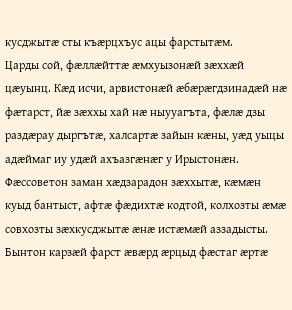кусджытӕ сты къӕрцхъус ацы фарстытӕм.
Царды сой, фӕллӕйттӕ ӕмхуызонӕй зӕххӕй цӕуынц. Кӕд исчи, арвистонӕй ӕбӕрӕгдзинадӕй нӕ фӕтарст, йӕ зӕххы хай нӕ ныууагъта, фӕлӕ дзы раздӕрау дыргътӕ, халсартӕ зайын кӕны, уӕд уыцы адӕймаг иу удӕй ахъазгӕнӕг у Ирыстонӕн. Фӕссоветон заман хӕдзарадон зӕххытӕ, кӕмӕн куыд бантыст, афтӕ фӕдихтӕ кодтой, колхозты ӕмӕ совхозты зӕхкусджытӕ ӕнӕ истӕмӕй аззадысты. Бынтон карзӕй фарст ӕвӕрд ӕрцыд фӕстаг ӕртӕ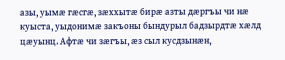азы, уымӕ гӕсгӕ, зӕххытӕ бирӕ азты дӕргъы чи нӕ куыста, уыдонимӕ закъоны бындурыл бадзырдтӕ хӕлд цӕуынц. Афтӕ чи зӕгъы, ӕз сыл кусдзынӕн,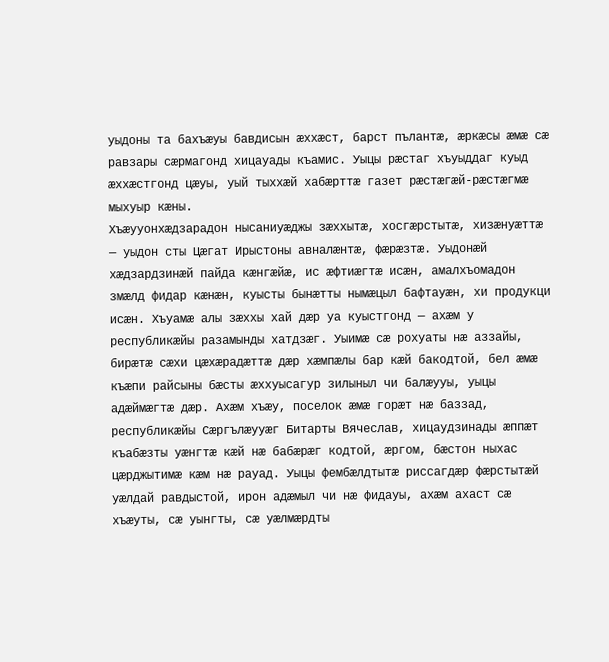уыдоны та бахъӕуы бавдисын ӕххӕст, барст пълантӕ, ӕркӕсы ӕмӕ сӕ равзары сӕрмагонд хицауады къамис. Уыцы рӕстаг хъуыддаг куыд ӕххӕстгонд цӕуы, уый тыххӕй хабӕрттӕ газет рӕстӕгӕй-рӕстӕгмӕ мыхуыр кӕны.
Хъӕууонхӕдзарадон нысаниуӕджы зӕххытӕ, хосгӕрстытӕ, хизӕнуӕттӕ — уыдон сты Цӕгат Ирыстоны авналӕнтӕ, фӕрӕзтӕ. Уыдонӕй хӕдзардзинӕй пайда кӕнгӕйӕ, ис ӕфтиӕгтӕ исӕн, амалхъомадон змӕлд фидар кӕнӕн, куысты бынӕтты нымӕцыл бафтауӕн, хи продукци исӕн. Хъуамӕ алы зӕххы хай дӕр уа куыстгонд — ахӕм у республикӕйы разамынды хатдзӕг. Уыимӕ сӕ рохуаты нӕ аззайы, бирӕтӕ сӕхи цӕхӕрадӕттӕ дӕр хӕмпӕлы бар кӕй бакодтой, бел ӕмӕ къӕпи райсыны бӕсты ӕххуысагур зилыныл чи балӕууы, уыцы адӕймӕгтӕ дӕр. Ахӕм хъӕу, поселок ӕмӕ горӕт нӕ баззад, республикӕйы Сӕргълӕууӕг Битарты Вячеслав, хицаудзинады ӕппӕт къабӕзты уӕнгтӕ кӕй нӕ бабӕрӕг кодтой, ӕргом, бӕстон ныхас цӕрджытимӕ кӕм нӕ рауад. Уыцы фембӕлдтытӕ риссагдӕр фӕрстытӕй уӕлдай равдыстой, ирон адӕмыл чи нӕ фидауы, ахӕм ахаст сӕ хъӕуты, сӕ уынгты, сӕ уӕлмӕрдты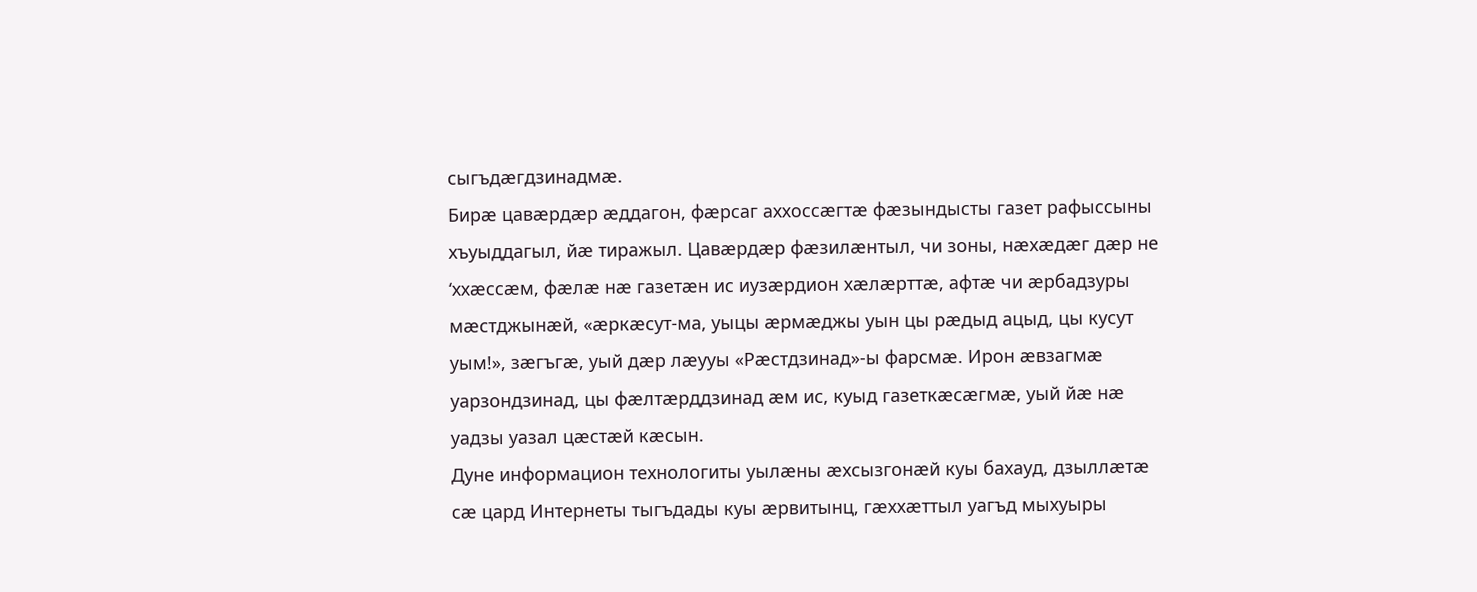сыгъдӕгдзинадмӕ.
Бирӕ цавӕрдӕр ӕддагон, фӕрсаг аххоссӕгтӕ фӕзындысты газет рафыссыны хъуыддагыл, йӕ тиражыл. Цавӕрдӕр фӕзилӕнтыл, чи зоны, нӕхӕдӕг дӕр не ‘ххӕссӕм, фӕлӕ нӕ газетӕн ис иузӕрдион хӕлӕрттӕ, афтӕ чи ӕрбадзуры мӕстджынӕй, «ӕркӕсут-ма, уыцы ӕрмӕджы уын цы рӕдыд ацыд, цы кусут уым!», зӕгъгӕ, уый дӕр лӕууы «Рӕстдзинад»-ы фарсмӕ. Ирон ӕвзагмӕ уарзондзинад, цы фӕлтӕрддзинад ӕм ис, куыд газеткӕсӕгмӕ, уый йӕ нӕ уадзы уазал цӕстӕй кӕсын.
Дуне информацион технологиты уылӕны ӕхсызгонӕй куы бахауд, дзыллӕтӕ сӕ цард Интернеты тыгъдады куы ӕрвитынц, гӕххӕттыл уагъд мыхуыры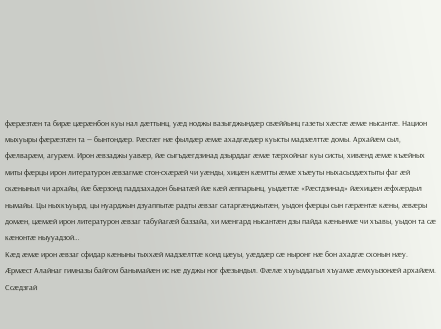фӕрӕзтӕн та бирӕ цӕрӕнбон куы нал дӕттынц, уӕд ноджы вазыгджындӕр свӕййынц газеты хӕстӕ ӕмӕ нысантӕ. Национ мыхуыры фӕрӕзтӕн та — бынтондӕр. Рӕстӕг нӕ фылдӕр ӕмӕ ахадгӕдӕр куысты мадзӕлттӕ домы. Архайӕм сыл, фӕлварӕм, агурӕм. Ирон ӕвзаджы уавӕр, йӕ сыгъдӕгдзинад дзырддаг ӕмӕ тӕрхойнаг куы систы, хивӕнд ӕмӕ къӕйных миты фӕрцы ирон литературон ӕвзагмӕ стон-схӕрӕй чи уӕнды, хицӕн кӕмтты ӕмӕ хъӕуты ныхасыздӕхтыты фаг ӕй скӕныныл чи архайы, йӕ бӕрзонд паддзахадон бынатӕй йӕ кӕй ӕппарынц, уыдӕттӕ «Рӕстдзинад» йӕхицӕн ӕфхӕрдыл нымайы. Цы ныхкъуырд, цы нуарджын дзуаппытӕ радты ӕвзаг сатаргӕнджытӕн, уыдон фӕрцы сын гӕрӕнтӕ кӕны, ӕвӕры домӕн, цӕмӕй ирон литературон ӕвзаг табуйагӕй баззайа, хи мӕнгард нысантӕн дзы пайда кӕнынмӕ чи хъавы, уыдон та сӕ кӕнонтӕ ныууадзой…
Кӕд ӕмӕ ирон ӕвзаг сфидар кӕныны тыххӕй мадзӕлттӕ конд цӕуы, уӕддӕр сӕ ныронг нӕ бон ахадгӕ схонын нӕу. Ӕрмӕст Алайнаг гимназы байгом банымайӕн ис нӕ дуджы ног фӕзындыл. Фӕлӕ хъуыддагыл хъуамӕ ӕмхуызонӕй архайӕм. Ссӕдзгай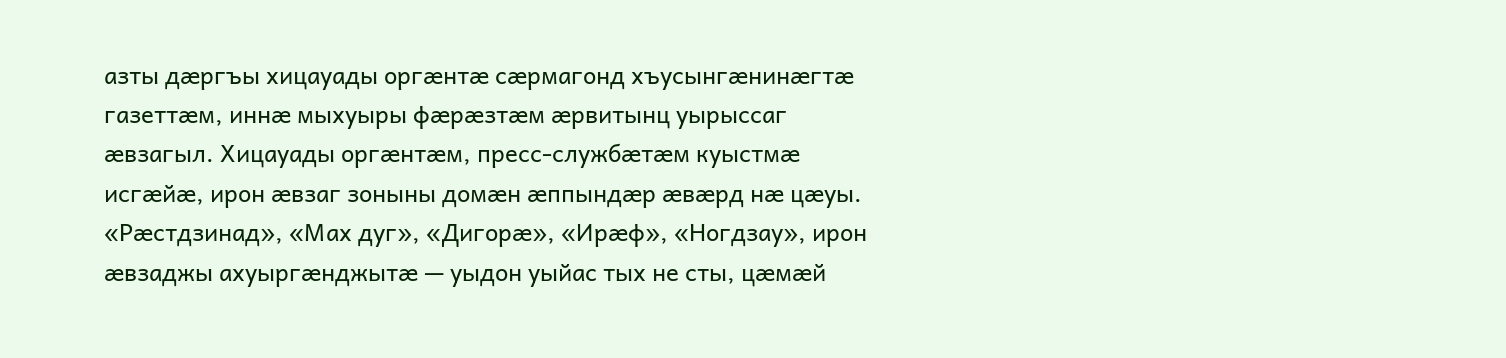азты дӕргъы хицауады оргӕнтӕ сӕрмагонд хъусынгӕнинӕгтӕ газеттӕм, иннӕ мыхуыры фӕрӕзтӕм ӕрвитынц уырыссаг ӕвзагыл. Хицауады оргӕнтӕм, пресс-службӕтӕм куыстмӕ исгӕйӕ, ирон ӕвзаг зоныны домӕн ӕппындӕр ӕвӕрд нӕ цӕуы. «Рӕстдзинад», «Мах дуг», «Дигорӕ», «Ирӕф», «Ногдзау», ирон ӕвзаджы ахуыргӕнджытӕ — уыдон уыйас тых не сты, цӕмӕй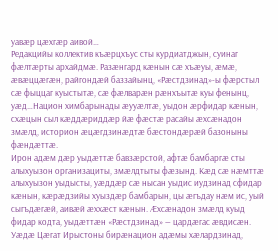уавӕр цӕхгӕр аивой…
Редакцийы коллектив къӕрцхъус сты курдиатджын, суинаг фӕлтӕрты архайдмӕ. Разӕнгард кӕнын сӕ хъӕуы, ӕмӕ, ӕвӕццӕгӕн, райгондӕй баззайынц, «Рӕстдзинад»-ы фӕрстыл сӕ фыццаг куыстытӕ, сӕ фӕлварӕн рӕнхъытӕ куы фенынц, уӕд…Национ химбарынады ӕууӕлтӕ, уыдон ӕрфидар кӕнын, схӕцын сыл кӕддӕриддӕр йӕ фӕстӕ расайы ӕхсӕнадон змӕлд, историон ӕцӕгдзинӕдтӕ бӕстондӕрӕй базоныны фӕндӕттӕ.
Ирон адӕм дӕр уыдӕттӕ бавзӕрстой, афтӕ бамбаргӕ сты алыхуызон организациты, змӕлдтыты фӕзынд. Кӕд сӕ нӕмттӕ алыхуызон уыдысты, уӕддӕр сӕ нысан уыдис иудзинад сфидар кӕнын, кӕрӕдзийы хуыздӕр бамбарын, цы ӕгъдау нӕм ис, уый сыгъдӕгӕй, аивӕй ӕххӕст кӕнын. Ӕхсӕнадон змӕлд куыд фидар кодта, уыдӕттӕн «Рӕстдзинад» — цардӕгас ӕвдисӕн. Уӕдӕ Цӕгат Ирыстоны бирӕнацион адӕмы хӕлардзинад,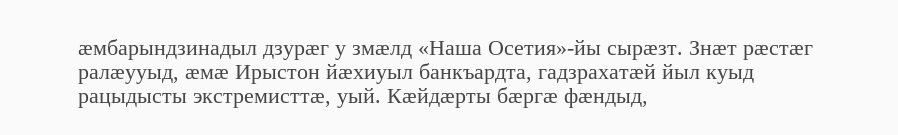ӕмбарындзинадыл дзурӕг у змӕлд «Наша Осетия»-йы сырӕзт. Знӕт рӕстӕг ралӕууыд, ӕмӕ Ирыстон йӕхиуыл банкъардта, гадзрахатӕй йыл куыд рацыдысты экстремисттӕ, уый. Кӕйдӕрты бӕргӕ фӕндыд,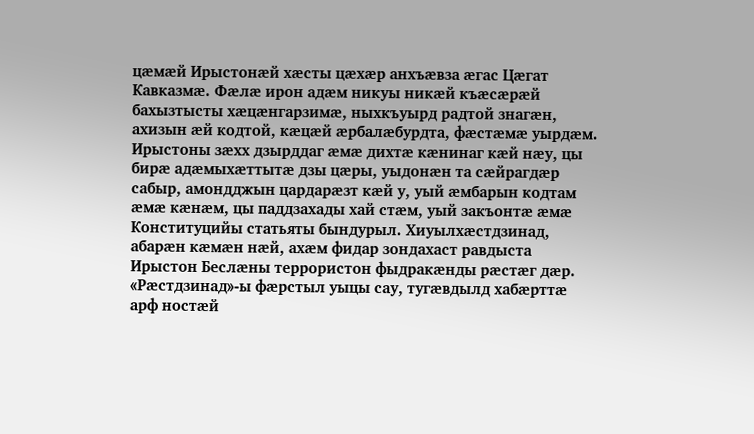цӕмӕй Ирыстонӕй хӕсты цӕхӕр анхъӕвза ӕгас Цӕгат Кавказмӕ. Фӕлӕ ирон адӕм никуы никӕй къӕсӕрӕй бахызтысты хӕцӕнгарзимӕ, ныхкъуырд радтой знагӕн, ахизын ӕй кодтой, кӕцӕй ӕрбалӕбурдта, фӕстӕмӕ уырдӕм.
Ирыстоны зӕхх дзырддаг ӕмӕ дихтӕ кӕнинаг кӕй нӕу, цы бирӕ адӕмыхӕттытӕ дзы цӕры, уыдонӕн та сӕйрагдӕр сабыр, амондджын цардарӕзт кӕй у, уый ӕмбарын кодтам ӕмӕ кӕнӕм, цы паддзахады хай стӕм, уый закъонтӕ ӕмӕ Конституцийы статьяты бындурыл. Хиуылхӕстдзинад, абарӕн кӕмӕн нӕй, ахӕм фидар зондахаст равдыста Ирыстон Беслӕны террористон фыдракӕнды рӕстӕг дӕр. «Рӕстдзинад»-ы фӕрстыл уыцы сау, тугӕвдылд хабӕрттӕ арф ностӕй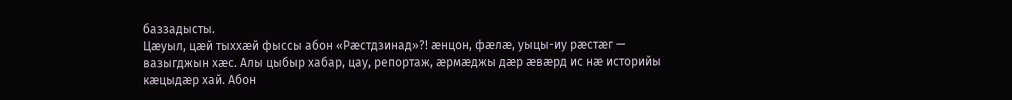баззадысты.
Цӕуыл, цӕй тыххӕй фыссы абон «Рӕстдзинад»?! ӕнцон, фӕлӕ, уыцы-иу рӕстӕг — вазыгджын хӕс. Алы цыбыр хабар, цау, репортаж, ӕрмӕджы дӕр ӕвӕрд ис нӕ историйы кӕцыдӕр хай. Абон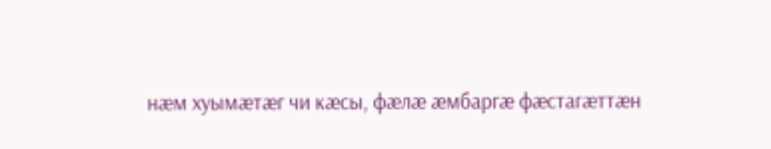нӕм хуымӕтӕг чи кӕсы, фӕлӕ ӕмбаргӕ фӕстагӕттӕн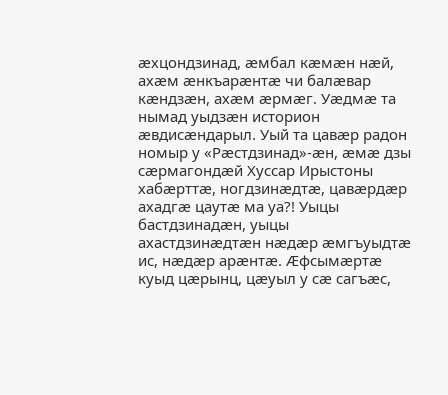ӕхцондзинад, ӕмбал кӕмӕн нӕй, ахӕм ӕнкъарӕнтӕ чи балӕвар кӕндзӕн, ахӕм ӕрмӕг. Уӕдмӕ та нымад уыдзӕн историон ӕвдисӕндарыл. Уый та цавӕр радон номыр у «Рӕстдзинад»-ӕн, ӕмӕ дзы сӕрмагондӕй Хуссар Ирыстоны хабӕрттӕ, ногдзинӕдтӕ, цавӕрдӕр ахадгӕ цаутӕ ма уа?! Уыцы бастдзинадӕн, уыцы ахастдзинӕдтӕн нӕдӕр ӕмгъуыдтӕ ис, нӕдӕр арӕнтӕ. Ӕфсымӕртӕ куыд цӕрынц, цӕуыл у сӕ сагъӕс,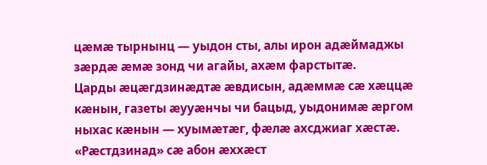цӕмӕ тырнынц — уыдон сты, алы ирон адӕймаджы зӕрдӕ ӕмӕ зонд чи агайы, ахӕм фарстытӕ.
Царды ӕцӕгдзинӕдтӕ ӕвдисын, адӕммӕ сӕ хӕццӕ кӕнын, газеты ӕууӕнчы чи бацыд, уыдонимӕ ӕргом ныхас кӕнын — хуымӕтӕг, фӕлӕ ахсджиаг хӕстӕ. «Рӕстдзинад» сӕ абон ӕххӕст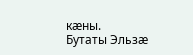кӕны.
Бутаты Эльзӕ